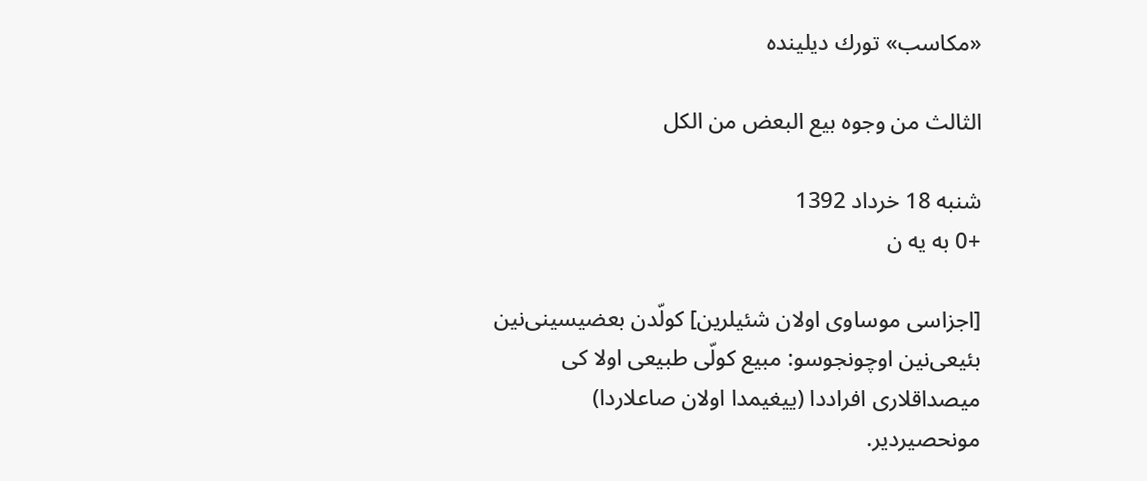«مكاسب» تورك دیلینده

الثالث من وجوه بیع البعض من الكل

شنبه 18 خرداد 1392
+0 به یه ن

[اجزاسی موساوی اولان شئیلرین] كولّدن بعضیسینی‌نین بئیعی‌نین اوچونجوسو: مبیع كولّی طبیعی اولا كی میصداقلاری افراددا (ییغیمدا اولان صاعلاردا) مونحصیردیر.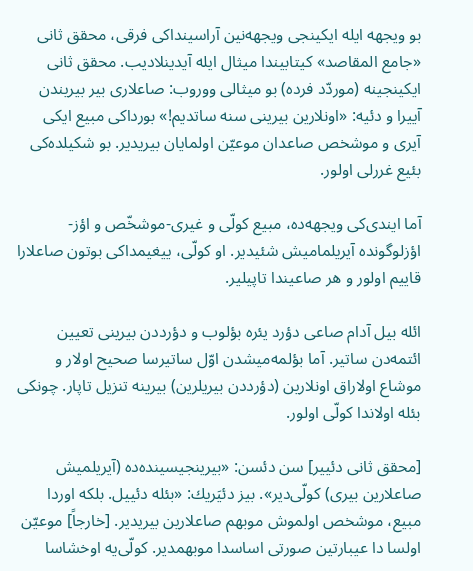بو ویجهه ایله ایكینجی ویجهه‌نین آراسینداكی فرقی، محقق ثانی «جامع المقاصد» كیتابیندا میثال ایله آیدینلادیب. محقق ثانی ایكینجینه (موردّد فرده) بو میثالی ووروب: صاعلاری بیر بیریندن آییرا و دئیه: «اونلارین بیرینی سنه ساتدیم!» بورداكی مبیع ایكی آیری و موشخص صاعدان موعیّن اولمایان بیریدیر. بو شكیلده‌كی بئیع غررلی اولور.

آما ایندی‌كی ویجهه‌ده، مبیع كولّی و غیری-موشخّص و اؤز-اؤزلوگونده آیریلمامیش شئیدیر. او كولّی، ییغیمداكی بوتون صاعلارا قاییم اولور و هر صاعیندا تاپیلیر.

ائله بیل آدام صاعی دؤرد یئره بؤلوب و دؤرددن بیرینی تعیین ائتمه‌دن ساتیر. آما بؤلمه‌میشدن اوّل ساتیرسا صحیح اولار و موشاع اولاراق اونلارین (دؤرددن بیریلرین) بیرینه تنزیل تاپار. چونكی بئله اولاندا كولّی اولور.

[محقق ثانی دئییر] سن دئسن: «بیرینجیسینده‌ده (آیریلمیش صاعلارین بیری) كولّی‌دیر». بیز دئیَریك: «بئله دئییل. بلكه اوردا مبیع، موشخص اولموش موبهم صاعلارین بیریدیر. [خارجاً] موعیّن اولسا دا عیبارتین صورتی اساسدا موبهمدیر. كولّی‌یه اوخشاسا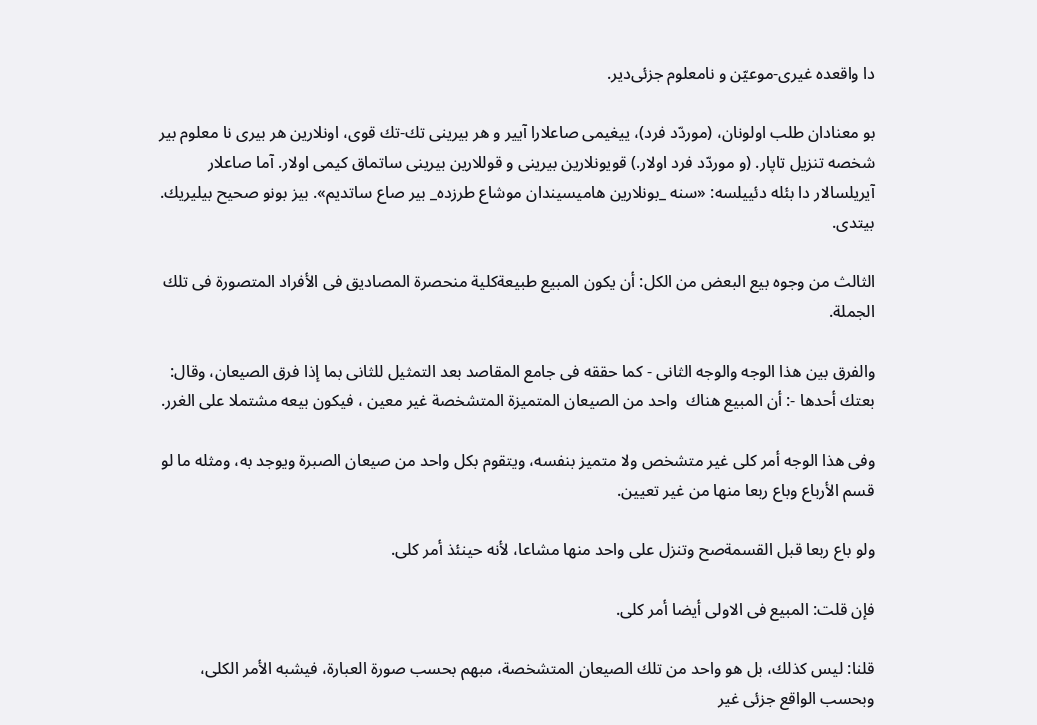دا واقعده غیری-موعیّن و نامعلوم جزئی‌دیر.

بو معنادان طلب اولونان، (موردّد فرد)، ییغیمی صاعلارا آییر و هر بیرینی تك-تك قوی، اونلارین هر بیری نا معلوم بیر شخصه تنزیل تاپار. (و موردّد فرد اولار.) قویونلارین بیرینی و قوللارین بیرینی ساتماق كیمی اولار. آما صاعلار آیریلسالار دا بئله دئییلسه: «سنه _بونلارین هامیسیندان موشاع طرزده_ بیر صاع ساتدیم». بیز بونو صحیح بیلیریك. بیتدی.

الثالث من وجوه بیع البعض من الكل: أن یكون المبیع طبیعةكلیة منحصرة المصادیق فی الأفراد المتصورة فی تلك الجملة.

والفرق بین هذا الوجه والوجه الثانی - كما حققه فی جامع المقاصد بعد التمثیل للثانی بما إذا فرق الصیعان، وقال: بعتك أحدها -: أن المبیع هناك  واحد من الصیعان المتمیزة المتشخصة غیر معین ، فیكون بیعه مشتملا على الغرر.

وفی هذا الوجه أمر كلی غیر متشخص ولا متمیز بنفسه، ویتقوم بكل واحد من صیعان الصبرة ویوجد به، ومثله ما لو قسم الأرباع وباع ربعا منها من غیر تعیین.

ولو باع ربعا قبل القسمةصح وتنزل على واحد منها مشاعا، لأنه حینئذ أمر كلی.

فإن قلت: المبیع فی الاولى أیضا أمر كلی.

قلنا: لیس كذلك، بل هو واحد من تلك الصیعان المتشخصة، مبهم بحسب صورة العبارة، فیشبه الأمر الكلی، وبحسب الواقع جزئی غیر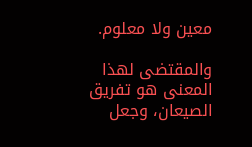معین ولا معلوم.

والمقتضی لهذا المعنى هو تفریق الصیعان، وجعل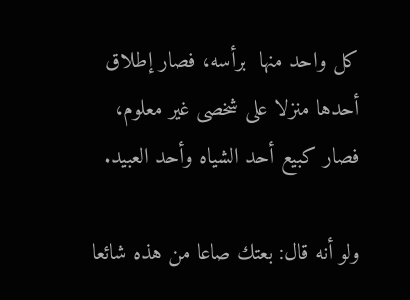كل واحد منها  برأسه، فصار إطلاق أحدها منزلا على شخصی غیر معلوم، فصار كبیع أحد الشیاه وأحد العبید.

ولو أنه قال: بعتك صاعا من هذه شائعا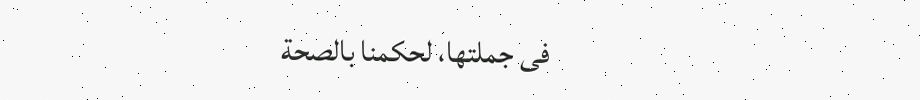فی جملتها، لحكمنا بالصحة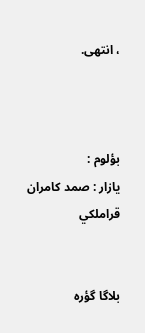، انتهى.



بؤلوم :
یازار : صمد كامران قراملكي


بلاگا گؤره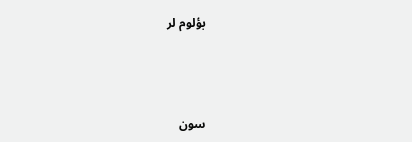بؤلوم لر



سون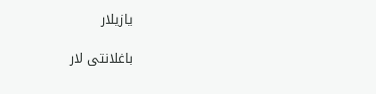یازیلار

باغلانتی لار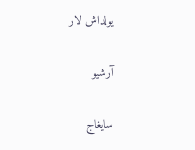یولداش لار

آرشیو

سایغاج